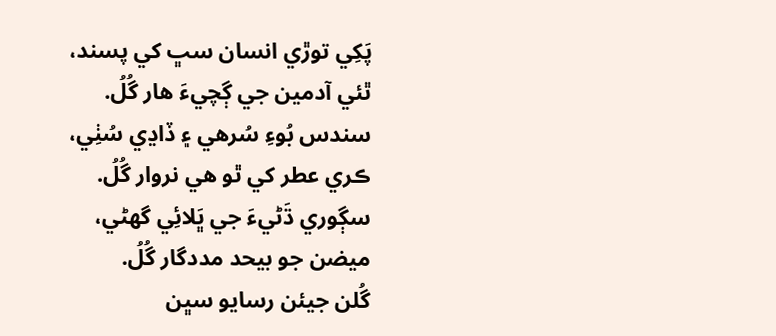پَکِي توڙي انسان سڀ کي پسند،
ٿئي آدمين جي ڳچيءَ هار گُلُ.
سندس بُوءِ سُرهي ۽ ڏاڍي سُٺِي،
ڪري عطر کي ٿو هي نروار گُلُ.
سڳوري ڌَڻيءَ جي ڀَلائِي گهڻي،
ميضن جو بيحد مددگار گُلُ.
گُلن جيئن رسايو سڀن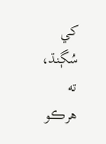کي سُڳنڌ،
ته هرڪو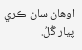اوهان سان ڪري پيار گُلُ.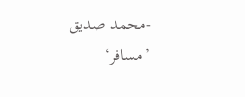-محمد صديق ’مسافر‘